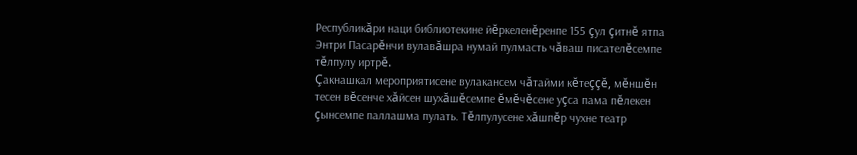Республикăри наци библиотекине йĕркеленĕренпе 155 çул çитнĕ ятпа Энтри Пасарĕнчи вулавăшра нумай пулмасть чăваш писателĕсемпе тĕлпулу иртрĕ.
Çакнашкал мероприятисене вулакансем чăтайми кĕтеççĕ, мĕншĕн тесен вĕсенче хăйсен шухăшĕсемпе ĕмĕчĕсене уçса пама пĕлекен çынсемпе паллашма пулать. Тĕлпулусене хăшпĕр чухне театр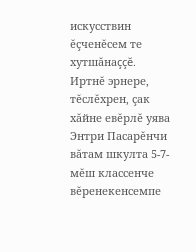искусствин ĕçченĕсем те хутшăнаççĕ. Иртнĕ эрнере, тĕслĕхрен, çак хăйне евĕрлĕ уява Энтри Пасарĕнчи вăтам шкулта 5-7-мĕш классенче вĕренекенсемпе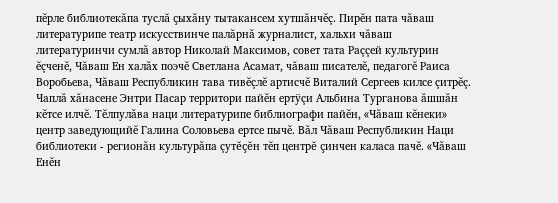пĕрле библиотекăпа туслă çыхăну тытакансем хутшăнчĕç. Пирĕн пата чăваш литературипе театр искусствинче палăрнă журналист, хальхи чăваш литературинчи сумлă автор Николай Максимов, совет тата Раççей культурин ĕçченĕ, Чăваш Ен халăх поэчĕ Светлана Асамат, чăваш писателĕ, педагогĕ Раиса Воробьева, Чăваш Республикин тава тивĕçлĕ артисчĕ Виталий Сергеев килсе çитрĕç.
Чаплă хăнасене Энтри Пасар территори пайĕн ертÿçи Альбина Турганова ăшшăн кĕтсе илчĕ. Тĕлпулăва наци литературипе библиографи пайĕн, «Чăваш кĕнеки» центр заведующийĕ Галина Соловьева ертсе пычĕ. Вăл Чăваш Республикин Наци библиотеки - регионăн культурăпа çутĕçĕн тĕп центрĕ çинчен каласа пачĕ. «Чăваш Енĕн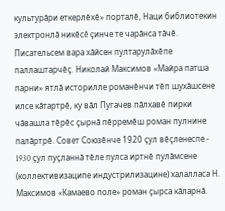культурăри еткерлĕхĕ» порталĕ, Наци библиотекин электронлă никĕсĕ çинче те чарăнса тăчĕ.
Писательсем вара хăйсен пултарулăхĕпе паллаштарчĕç. Николай Максимов «Майра патша парни» ятлă историлле романĕнчи тĕп шухăшсене илсе кăтартрĕ, ку вăл Пугачев пăлхавĕ пирки чăвашла тĕрĕс çырнă пĕрремĕш роман пулнине палăртрĕ. Совет Союзĕнче 1920 çул вĕçленеспе - 1930 çул пуçланнă тĕле пулса иртнĕ пулăмсене (коллективизаципе индустрилизацине) халалласа Н. Максимов «Камаево поле» роман çырса кăларнă.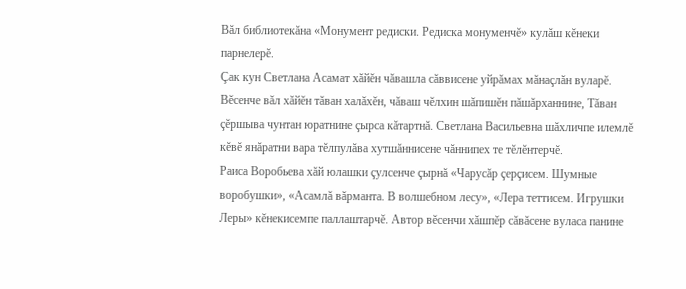Вăл библиотекăна «Монумент редиски. Редиска монуменчĕ» кулăш кĕнеки парнелерĕ.
Çак кун Светлана Асамат хăйĕн чăвашла сăввисене уйрăмах мăнаçлăн вуларĕ. Вĕсенче вăл хăйĕн тăван халăхĕн, чăваш чĕлхин шăпишĕн пăшăрханнине, Тăван çĕршыва чунтан юратнине çырса кăтартнă. Светлана Васильевна шăхличпе илемлĕ кĕвĕ янăратни вара тĕлпулăва хутшăннисене чăннипех те тĕлĕнтерчĕ.
Раиса Воробьева хăй юлашки çулсенче çырнă «Чарусăр çерçисем. Шумные воробушки», «Асамлă вăрманта. В волшебном лесу», «Лера теттисем. Игрушки Леры» кĕнекисемпе паллаштарчĕ. Автор вĕсенчи хăшпĕр сăвăсене вуласа панине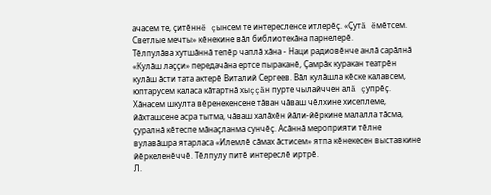ачасем те, çитĕннĕ çынсем те интересленсе итлерĕç. «Çутă ĕмĕтсем. Светлые мечты» кĕнекине вăл библиотекăна парнелерĕ.
Тĕлпулăва хутшăннă тепĕр чаплă хăна - Наци радиовĕнче анлă сарăлнă «Кулăш лаççи» передачăна ертсе пыраканĕ, Çамрăк куракан театрĕн кулăш ăсти тата актерĕ Виталий Сергеев. Вăл кулăшла кĕске калавсем, юптарусем каласа кăтартнă хыççăн пурте чылайччен алă çупрĕç.
Хăнасем шкулта вĕренекенсене тăван чăваш чĕлхине хисеплеме, йăхташсене асра тытма, чăваш халăхĕн йăли-йĕркине малалла тăсма, çуралнă кĕтеспе мăнаçланма сунчĕç. Асăннă мероприяти тĕлне вулавăшра ятарласа «Илемлĕ сăмах ăстисем» ятпа кĕнекесен выставкине йĕркеленĕччĕ. Тĕлпулу питĕ интереслĕ иртрĕ.
Л.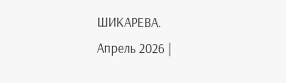ШИКАРЕВА.
Апрель 2026 |